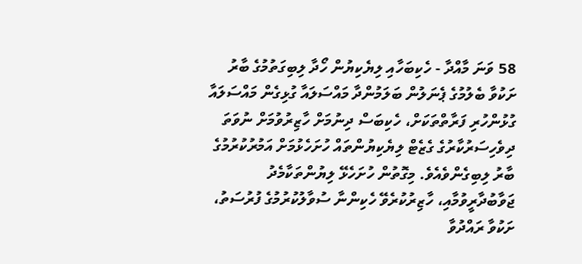58 ވަނަ މާއްދާ - ހެކިބަހާއި ލިޔެކިޔުން ހޯދާ ލިބިގަތުމުގެ ބާރު
ށަކުވާ ބެލުމުގެ ޕެނަލުން ބަލަމުންދާ މައްސަލައާ ގުޅިގެން މައްސަލައާ ގުޅުންހުރި ފަރާތްތަކަށް، ހެކިބަސް ދިނުމަށް ހާޒިރުވުމަށް ނުވަތަ ދިވެހިސަރުކާރުގެ ގެޒެޓް ލިޔެކިޔުންތައް ހުށަހެޅުމަށް އަމުރުކުރުމުގެ ބާރު ލިބިގެންވެއެވެ. މިގޮތުން ހުށަހެޅޭ ލިޔުންތަކާމެދު ޖަވާބުދާރީވުމާއި، ހާޒިރުކުރެވޭ ހެކިންނާ ސުވާލުކުރުމުގެ ފުރުސަތު، ށަކުވާ ރައްދުވާ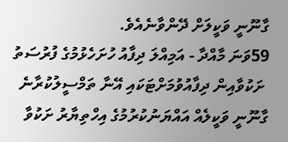ގާނޫނީ ވަކީލަށް ދޭންވާނެއެވެ.
59ވަނަ މާއްދާ - އަމިއްލަ ދިފާއު ހުށަހެޅުމުގެ ފުރުސަތު
 ށަކުވާއިން ދިފާއުވުމަށްޓަކައި އޭނާ ތަމްސީލުކުރާނެ ގާނޫނީ ވަކީލެއް އައްޔަނުކުރުމުގެ އިހްތިޔާރު ށަކުވާ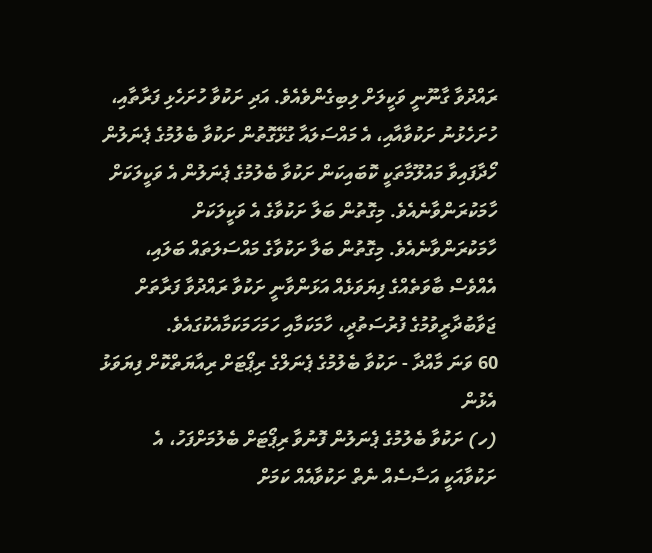ރައްދުވާ ގާނޫނީ ވަކީލަށް ލިބިގެންވެއެވެ. އަދި ށަކުވާ ހުށަހެޅި ފަރާތާއި، ހުށަހެޅުނު ށަކުވާއާއި، އެ މައްސަލައާ ގުޅޭގޮތުން ށަކުވާ ބެލުމުގެ ޕެނަލުން ހޯދާފައިވާ މައުލޫމާތަކީ ކޮބައިކަން ށަކުވާ ބެލުމުގެ ޕެނަލުން އެ ވަކީލަކަށް ހާމަކުރަންވާނެއެވެ. މިގޮތުން ބަލާ ށަކުވާގެ އެ ވަކީލަކަށް ހާމަކުރަންވާނެއެވެ. މިގޮތުން ބަލާ ށަކުވާގެ މައްސަލަތައް ބަލައި، އެއްވެސް ބާވަތެއްގެ ފިޔަވަޅެއް އަޅަންވާނީ ށަކުވާ ރައްދުވާ ފަރާތަށް ޖަވާބުދާރީވުމުގެ ފުރުސަތުދީ، ހާމަކަމާއި ހަމަހަމަކަމާއެކުގައެވެ.
60 ވަނަ މާއްދާ - ށަކުވާ ބެލުމުގެ ޕެނަލްގެ ރިޕޯޓަށް ރިއާޔަތްކޮށް ފިޔަވަޅު އެޅުން
(ހ) ށަކުވާ ބެލުމުގެ ޕެނަލުން ފޮނުވާ ރިޕޯޓަށް ބެލުމަށްފަހު، އެ ށަކުވާއަކީ އަސާސެއް ނެތް ށަކުވާއެއް ކަމަށް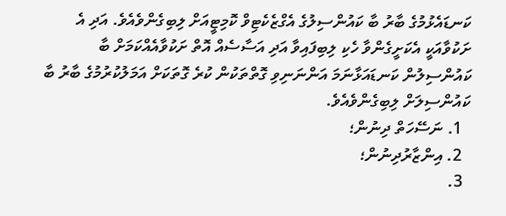ކަނޑައެޅުމުގެ ބާރު ބާ ކައުންސިލުގެ އެގްޒެކެޓިވް ކޮމިޓީއަށް ލިބިގެންވެއެވެ. އަދި އެ ށަކުވާއަކީ އެކަށީގެންވާ ހެކި ލިބިފައިވާ އަދި އަސާސެއް އޮތް ށަކުވާއެއްކަމަށް ބާ ކައުންސިލުން ކަނޑައަޅާނަމަ އަންނަނިވި ގޮތްތަކުން ކުރެ ގޮތަކަށް އަމަލުކުރުމުގެ ބާރު ބާ ކައުންސިލަށް ލިބިގެންވެއެވެ.
  1. ނަސޭހަތް ދިނުން؛
  2. އިންޒާރުދިނުން؛
  3.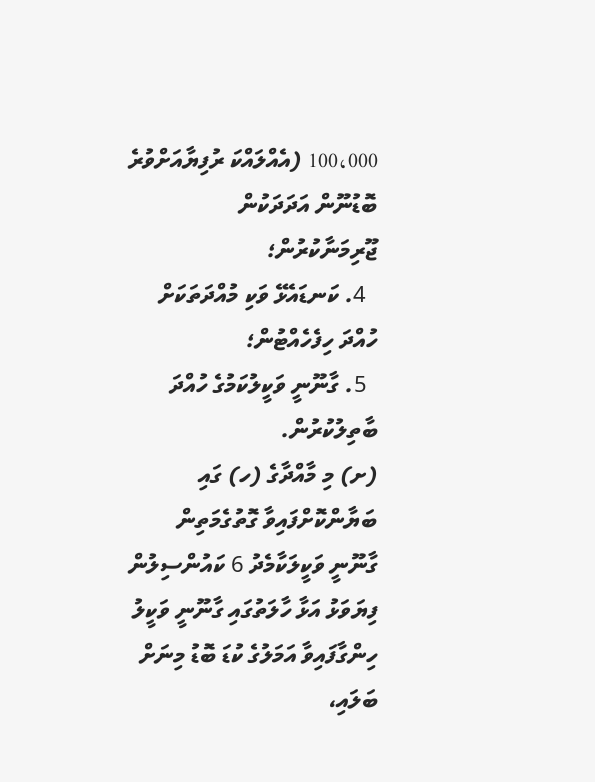100،000 (އެއްލައްކަ ރުފިޔާއަށްވުރެ ބޮޑުނޫން އަދަދަކުން ޖޫރިމަނާކުރުން؛
  4. ކަނޑައެޅޭ ވަކި މުއްދަތަކަށް ހުއްދަ ހިފެހެއްޓުން؛
  5. ގާނޫނީ ވަކީލުކަމުގެ ހުއްދަ ބާތިލުކުރުން.
(ށ) މި މާއްދާގެ (ހ) ގައި ބަޔާންކޮށްފައިވާ ގޮތުގެމަތިން ގާނޫނީ ވަކީލަކާމެދު 6 ކައުންސިލުން ފިޔަވަޅު އަޅާ ހާލަތުގައި ގާނޫނީ ވަކީލު ހިންގާފައިވާ އަމަލުގެ ކުޑަ ބޮޑު މިނަށް ބަލައި،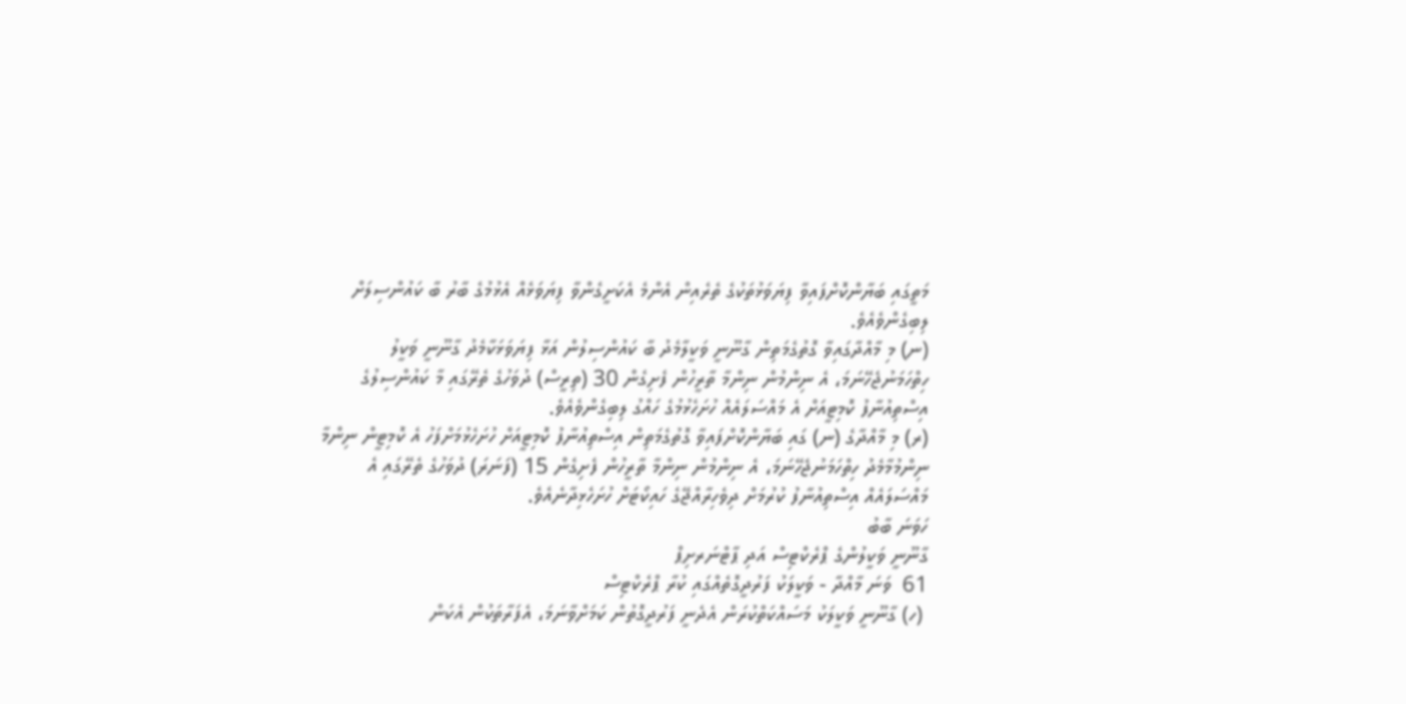މަތީގައި ބަޔާންކޮށްފައިވާ ފިޔަވަޅުތަކުގެ ތެރެއިން އެންމެ އެކަށީގެންވާ ފިޔަވަޅެއް އެޅުމުގެ ބާރު ބާ ކައުންސިލަށް ލިބިގެންވެއެވެ.
(ނ) މި މާއްދާގައިވާ ގޮތުގެމަތިން ގާނޫނީ ވަކީލާމެދު ބާ ކައުންސިލުން އަޅާ ފިޔަވަޅަކާމެދު ގާނޫނީ ވަކީލު ހިތްހަމަނުޖެހޭނަމަ، އެ ނިންމުން ނިންމާ ތާރީހުން ފެށިގެން 30 (ތިރީސް) ދުވަހުގެ ތެރޭގައި މާ ކައުންސިލުގެ އިސްތިއުނާފު ކޮމިޓީއަށް އެ މައްސަލައެއް ހުށަހެޅުމުގެ ހައްގު ލިބިގެންވެއެވެ.
(ރ) މި މާއްދާގެ (ނ) ގައި ބަޔާންކޮށްފައިވާ ގޮތުގެމަތިން އިސްތިއުނާފު ކޮމިޓީއަށް ހުށަހެޅުމަށްފަހު އެ ކޮމިޓީން ނިންމާ ނިންމުމާމެދު ހިތްހަމަނުޖެހޭނަމަ، އެ ނިންމުން ނިންމާ ތާރީހުން ފެށިގެން 15 (ފަނަރަ) ދުވަހުގެ ތެރޭގައި އެ މައްސަލައެއް އިސްތިއުނާފު ކުރުމަށް ދިވެހިރާއްޖޭގެ ހައިކޯޓަށް ހުށަހެޅިދާނެއެވެ.
ހަވަނަ ބާބު
ގާނޫނީ ވަކީލުންގެ ޕްރެކްޓިސް އަދި ޕާޓްނަރށިޕް
61  ވަނަ މާއްދާ - ވަކީލަކު ފަރުދީގޮތެއްގައި ކުރާ ޕްރެކްޓިސް
 (ހ) ގާނޫނީ ވަކީލަކު މަސައްކަތްކުރަން އެދެނީ ފަރުދީގޮތުން ކަމަށްވާނަމަ، އެފަރާތަކުން އެކަން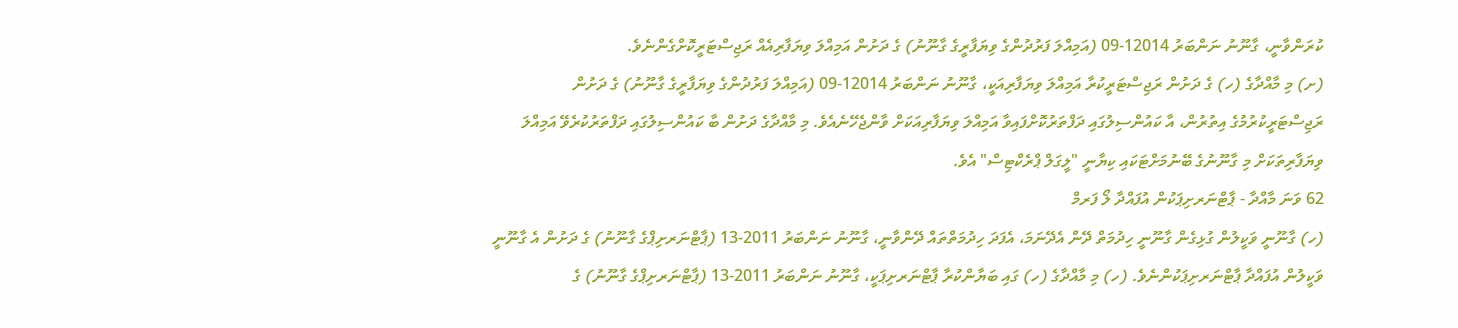ކުރަންވާނީ، ގާނޫނު ނަންބަރު 12014-09 (އަމިއްލަ ފަރުދުންގެ ވިޔަފާރީގެ ގާނޫނު) ގެ ދަށުން އަމިއްލަ ވިޔަފާރިއެއް ރަޖިސްޓަރީކޮށްގެންނެވެ.
(ށ) މި މާއްދާގެ (ހ) ގެ ދަށުން ރަޖިސްޓަރީކުރާ އަމިއްލަ ވިޔަފާރިއަކީ، ގާނޫނު ނަންބަރު 12014-09 (އަމިއްލަ ފަރުދުންގެ ވިޔަފާރީގެ ގާނޫނު) ގެ ދަށުން ރަޖިސްޓަރީކުރުމުގެ އިތުރުން، އާ ކައުންސިލުގައި ދަފްތަރުކޮށްފައިވާ އަމިއްލަ ވިޔަފާރިއަކަށް ވާންޖެހޭނެއެވެ. މި މާއްދާގެ ދަށުން ބާ ކައުންސިލުގައި ދަފްތަރުކުރެވޭ އަމިއްލަ ވިޔަފާރިތަކަށް މި ގާނޫނުގެ ބޭނުމަށްޓަކައި ކިޔާނީ "ލީގަލް ޕްރެކްޓިސް" އެވެ.
62 ވަނަ މާއްދާ - ޕާޓްނަރށިޕަކުން އުފައްދާ ލޯ ފަރމް
(ހ) ގާނޫނީ ވަކީލުން ގުޅިގެން ގާނޫނީ ހިދުމަތް ދޭން އެދޭނަމަ، އެފަދަ ހިދުމަތްތައް ދޭންވާނީ، ގާނޫނު ނަންބަރު 2011-13 (ޕާޓްނަރށިޕްގެ ގާނޫނު) ގެ ދަށުން އެ ގާނޫނީ ވަކީލުން އުފައްދާ ޕާޓްނަރށިޕަކުންނެވެ. (ހ) މި މާއްދާގެ (ހ) ގައި ބަޔާންކުރާ ޕާޓްނަރށިޕަކީ، ގާނޫނު ނަންބަރު 2011-13 (ޕާޓްނަރށިޕްގެ ގާނޫނު) ގެ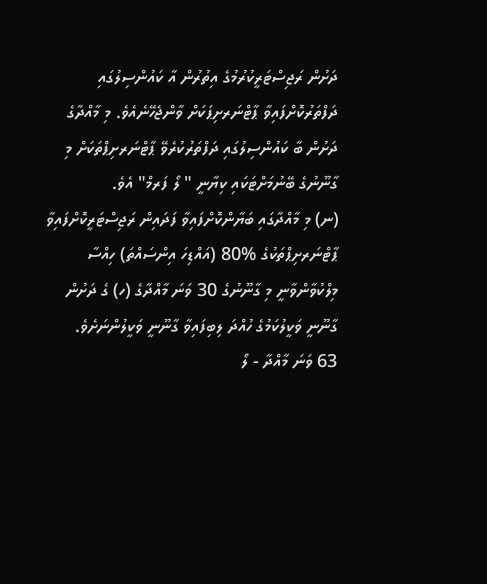ދަށުން ރަޖިސްޓަރީކުރުމުގެ އިތުރުން އާ ކައުންސިލުގައި ދަފްތަރުކޮށްފައިވާ ޕާޓްނަރށިޕަކަށް ވާންޖެހޭނެއެވެ. މި މާއްދާގެ ދަށުން ބާ ކައުންސިލުގައި ދަފްތަރުކުރެވޭ ޕާޓްނަރށިޕްތަކަށް މި ގާނޫނުގެ ބޭނުމަށްޓަކައި ކިޔާނީ " ލޯ ފަރމް" އެވެ.
(ނ) މި މާއްދާގައި ބަޔާންކޮށްފައިވާ ފަދައިން ރަޖިސްޓަރީކޮށްފައިވާ ޕާޓްނަރށިޕްތަކުގެ %80 (އައްޑިހަ އިންސައްތަ) ހިއްސާ މިލްކުވާންވާނީ މި ގާނޫނުގެ 30 ވަނަ މާއްދާގެ (ހ) ގެ ދަށުން ގާނޫނީ ވަކީލުކަމުގެ ހުއްދަ ލިބިފައިވާ ގާނޫނީ ވަކީލުންނަށެވެ.
63 ވަނަ މާއްދާ - ލޯ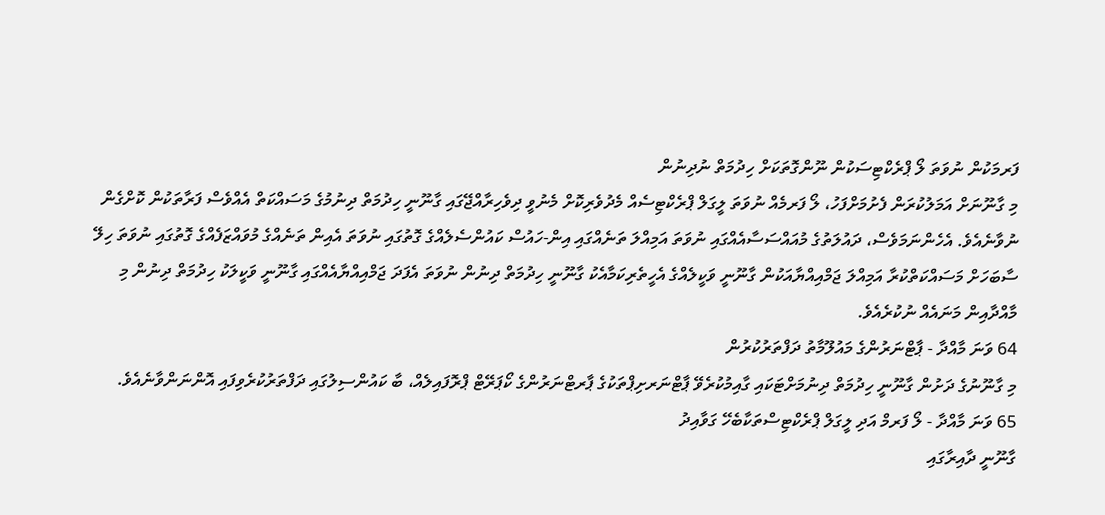ފަރމަކުން ނުވަތަ ލޯ ޕްރެކްޓިސަކުން ނޫންގޮތަކަށް ހިދުމަތް ނުދިނުން
މި ގާނޫނަށް އަމަލުކުރަން ފެށުމަށްފަހު، ލޯ ފަރމެއް ނުވަތަ ލީގަލް ޕްރެކްޓިސެއް މެދުވެރިކޮށް މެނުވީ ދިވެހިރާއްޖޭގައި ގާނޫނީ ހިދުމަތް ދިނުމުގެ މަސައްކަތް އެއްވެސް ފަރާތަކުން ކޮށްގެން ނުވާނެއެވެ. އެހެންނަމަވެސް، ދައުލަތުގެ މުއައްސަސާއެއްގައި ނުވަތަ އަމިއްލަ ތަނެއްގައި އިން-ހައުސް ކައުންސެލެއްގެ ގޮތުގައި ނުވަތަ އެއިން ތަނެއްގެ މުވައްޒަފެއްގެ ގޮތުގައި ނުވަތަ ހިލޭ ސާބަހަށް މަސައްކަތްކުރާ އަމިއްލަ ޖަމްއިއްޔާއަކުން ގާނޫނީ ވަކީލެއްގެ އެހީތެރިކަމާއެކު ގާނޫނީ ހިދުމަތް ދިނުން ނުވަތަ އެފަދަ ޖަމްއިއްޔާއެއްގައި ގާނޫނީ ވަކީލަކު ހިދުމަތް ދިނުން މި މާއްދާއިން މަނައެއް ނުކުރެއެވެ.
64 ވަނަ މާއްދާ - ޕާޓްނަރުންގެ މައުލޫމާތު ދަފްތަރުކުރުން
މި ގާނޫނުގެ ދަށުން ގާނޫނީ ހިދުމަތް ދިނުމަށްޓަކައި ގާއިމުކުރެވޭ ޕާޓްނަރށިޕްތަކުގެ ޕާރޓްނަރުންގެ ކޯޕަރޭޓް ޕްރޮފައިލެއް، ބާ ކައުންސިލުގައި ދަފްތަރުކުރެވިފައި އޮންނަންވާނެއެވެ.
65 ވަނަ މާއްދާ - ލޯ ފަރމް އަދި ލީގަލް ޕްރެކްޓިސްތަކާބެހޭ ގަވާއިދު
ގާނޫނީ ދާއިރާގައި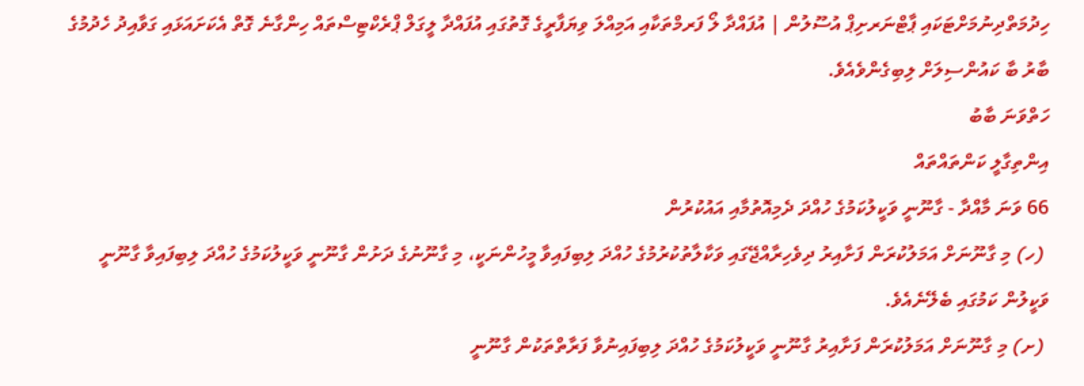ހިދުމަތްދިނުމަށްޓަކައި ޕާޓްނަރށިޕް އުސޫލުން | އުފައްދާ ލޯ ފަރމްތަކާއި އަމިއްލަ ވިޔަފާރީގެ ގޮތުގައި އުފައްދާ ލީގަލް ޕްރެކްޓިސްތައް ހިންގާނެ ގޮތް އެކަށައަޅައި ގަވާއިދު ހެދުމުގެ ބާރު ބާ ކައުންސިލަށް ލިބިގެންވެއެވެ.
ހަތްވަނަ ބާބު
އިންތިގާލީ ކަންތައްތައް
66 ވަނަ މާއްދާ - ގާނޫނީ ވަކީލުކަމުގެ ހުއްދަ ދެމިއޮތުމާއި އައުކުރުން
 (ހ) މި ގާނޫނަށް އަމަލުކުރަން ފަށާއިރު ދިވެހިރާއްޖޭގައި ވަކާލާތުކުރުމުގެ ހުއްދަ ލިބިފައިވާ މީހުންނަކީ، މި ގާނޫނުގެ ދަށުން ގާނޫނީ ވަކީލުކަމުގެ ހުއްދަ ލިބިފައިވާ ގާނޫނީ ވަކީލުން ކަމުގައި ބެލޭނެއެވެ.
 (ށ) މި ގާނޫނަށް އަމަލުކުރަން ފަށާއިރު ގާނޫނީ ވަކީލުކަމުގެ ހުއްދަ ލިބިފައިނުވާ ފަރާތްތަކުން ގާނޫނީ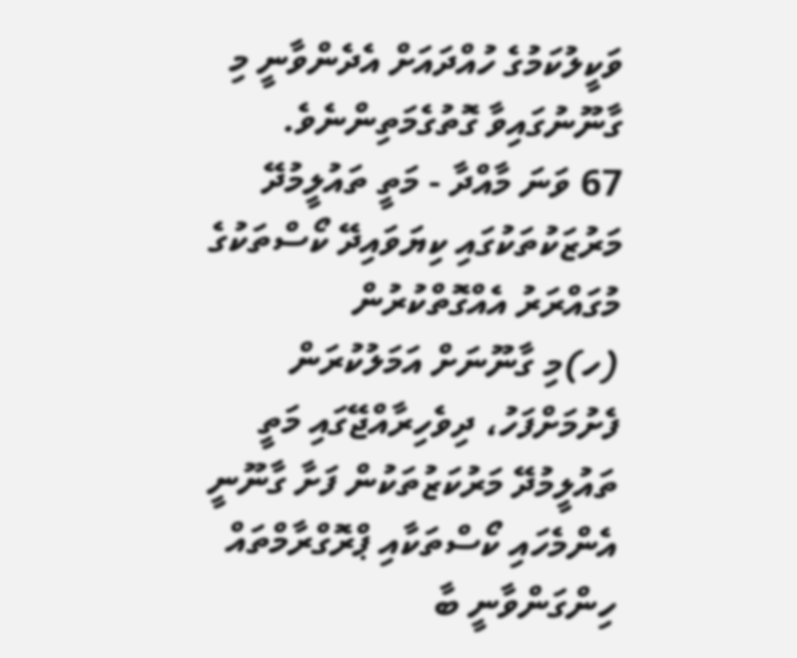ވަކީލުކަމުގެ ހުއްދައަށް އެދެންވާނީ މި ގާނޫނުގައިވާ ގޮތުގެމަތިންނެވެ.
67 ވަނަ މާއްދާ - މަތީ ތައުލީމުދޭ މަރުޒަކުތަކުގައި ކިޔަވައިދޭ ކޯސްތަކުގެ މުގައްރަރު އެއްގޮތްކުރުން
(ހ)މި ގާނޫނަށް އަމަލުކުރަން ފެށުމަށްފަހު، ދިވެހިރާއްޖޭގައި މަތީ ތައުލީމުދޭ މަރުކަޒުތަކުން ފަށާ ގާނޫނީ އެންމެހައި ކޯސްތަކާއި ޕްރޮގްރާމްތައް ހިންގަންވާނީ ބާ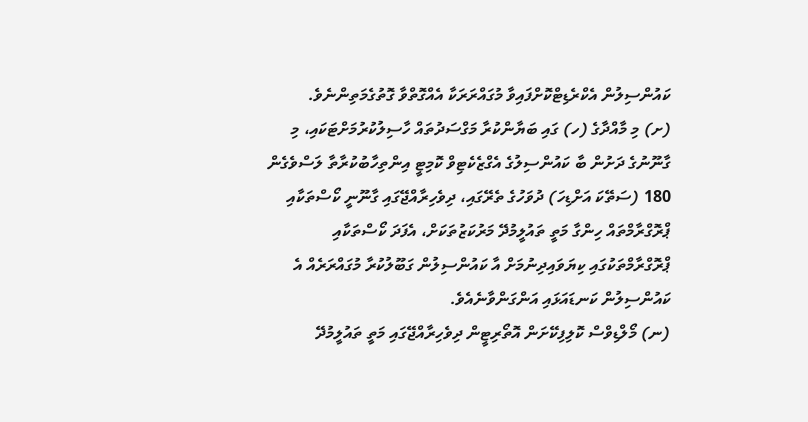ކައުންސިލުން އެކްރެޑިޓްކޮށްފައިވާ މުގައްރަރަކާ އެއްގޮތްވާ ގޮތުގެމަތިންނެވެ.
(ށ) މި މާއްދާގެ (ހ) ގައި ބަޔާންކުރާ މަގްސަދުތައް ހާސިލުކުރުމަށްޓަކައި، މި ގާނޫނުގެ ދަށުން ބާ ކައުންސިލުގެ އެގްޒެކެޓިވް ކޮމިޓީ އިންތިހާބުކުރާތާ ލަސްވެގެން 180 (ސަތޭކަ އަށްޑިހަ) ދުވަހުގެ ތެރޭގައި، ދިވެހިރާއްޖޭގައި ގާނޫނީ ކޯސްތަކާއި ޕްރޮގްރާމްތައް ހިންގާ މަތީ ތައުލީމުދޭ މަރުކަޒުތަކަށް، އެފަދަ ކޯސްތަކާއި ޕްރޮގްރާމްތަކުގައި ކިޔަވައިދިނުމަށް އާ ކައުންސިލުން ގަބޫލުކުރާ މުގައްރަރެއް އެ ކައުންސިލުން ކަނޑައަޅައި އަންގަންވާނެއެވެ.
(ނ) މޯލްޑިވްސް ކޮލިފިކޭށަން އޮތޯރިޓީން ދިވެހިރާއްޖޭގައި މަތީ ތައުލީމުދޭ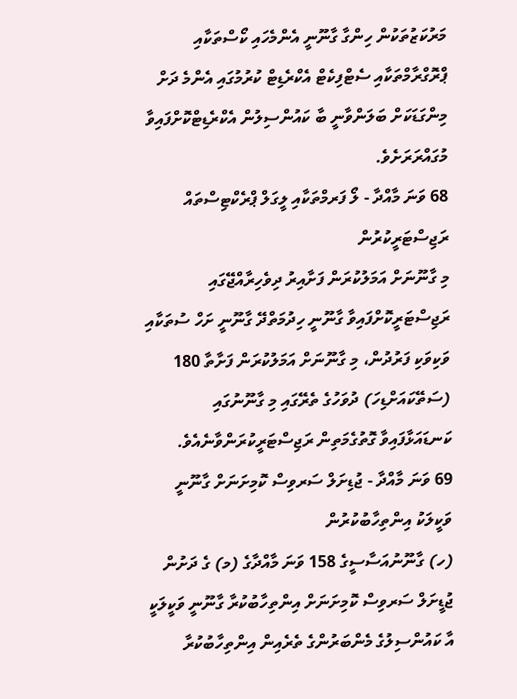މަރުކަޒުތަކުން ހިންގާ ގާނޫނީ އެންމެހައި ކޯސްތަކާއި ޕްރޮގްރާމްތަކާއި ސެޓްފިކެޓް އެކްރެޑިޓް ކުރުމުގައި އެންމެ ދަށް މިންގަޑަކަށް ބަލަންވާނީ ބާ ކައުންސިލުން އެކްރެޑިޓްކޮށްފައިވާ މުގައްރަރަށެވެ.
68 ވަނަ މާއްދާ - ލޯ ފަރމްތަކާއި ލީގަލް ޕްރެކްޓިސްތައް ރަޖިސްޓަރީކުރުން
މި ގާނޫނަށް އަމަލުކުރަން ފަށާއިރު ދިވެހިރާއްޖޭގައި ރަޖިސްޓަރީކޮށްފައިވާ ގާނޫނީ ހިދުމަތްދޭ ގާނޫނީ ށަހް ސުތަކާއި ވަކިވަކި ފަރުދުން، މި ގާނޫނަށް އަމަލުކުރަން ފަށާތާ 180 (ސަތޭކައަށްޑިހަ) ދުވަހުގެ ތެރޭގައި މި ގާނޫނުގައި ކަނޑައަޅާފައިވާ ގޮތުގެމަތިން ރަޖިސްޓަރީކުރަންވާނެއެވެ.
69 ވަނަ މާއްދާ - ޖުޑިށަލް ސަރވިސް ކޮމިށަނަށް ގާނޫނީ ވަކީލަކު އިންތިހާބުކުރުން
(ހ) ގާނޫނުއަސާސީގެ 158 ވަނަ މާއްދާގެ (މ) ގެ ދަށުން ޖުޑީށަލް ސަރވިސް ކޮމިށަނަށް އިންތިހާބުކުރާ ގާނޫނީ ވަކީލަކީ އާ ކައުންސިލުގެ މެންބަރުންގެ ތެރެއިން އިންތިހާބުކުރާ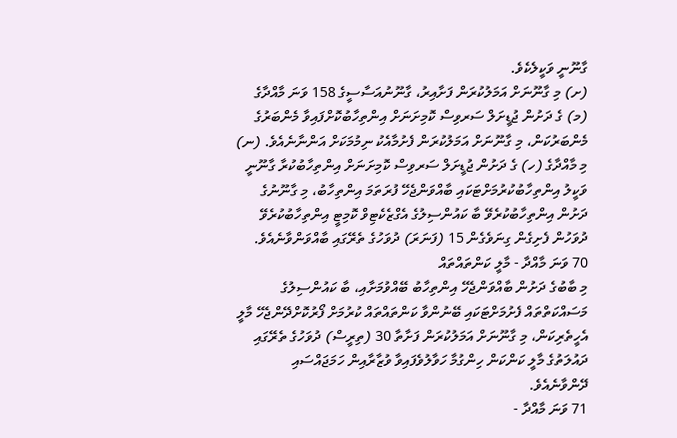ގާނޫނީ ވަކީލެކެވެ.
(ށ) މި ގާނޫނަށް އަމަލުކުރަން ފަށާއިރު، ގާނޫނުއަސާސީގެ 158 ވަނަ މާއްދާގެ (މ) ގެ ދަށުން ޖުޑީށަލް ސަރވިސް ކޮމިށަނަށް އިންތިހާބުކޮށްފައިވާ މެންބަރުގެ މެންބަރުކަން، މި ގާނޫނަށް އަމަލުކުރަން ފެށުމާއެކު ނިމުމަކަށް އަންނާނެއެވެ. (ނ) މި މާއްދާގެ (ހ) ގެ ދަށުން ޖުޑީށަލް ސަރވިސް ކޮމިށަނަށް އިންތިހާބުކުރާ ގާނޫނީ ވަކީލު އިންތިހާބުކުރުމަށްޓަކައި ބާއްވަންޖެހޭ ފުރަތަމަ އިންތިހާބު، މި ގާނޫނުގެ ދަށުން އިންތިހާބުކުރެވޭ ބާ ކައުންސިލުގެ އެގްޒެކެޓިވް ކޮމިޓީ އިންތިހާބުކުރެވޭ ދުވަހުން ފެށިގެން ގިނަވެގެން 15 (ފަނަރަ) ދުވަހުގެ ތެރޭގައި ބާއްވަންވާނެއެވެ.
70 ވަނަ މާއްދާ - މާލީ ކަންތައްތައް
މި ބާބުގެ ދަށުން ބާއްވަންޖެހޭ އިންތިހާބު ބޭއްވުމަށާއި، ބާ ކައުންސިލުގެ މަސައްކަތްތައް ފެށުމަށްޓަކައި ބޭނުންވާ ކަންތައްތައް ކުރުމަށް ފޯރުކޮށްދޭންޖެހޭ މާލީ އެހީތެރިކަން، މި ގާނޫނަށް އަމަލުކުރަން ފަށާތާ 30 (ތިރީސް) ދުވަހުގެ ތެރޭގައި ދައުލަތުގެ މާލީ ކަންކަން ހިންގުމާ ހަވާލުވެފައިވާ ވުޒާރާއިން ހަމަޖައްސައި ދޭންވާނެއެވެ.
71 ވަނަ މާއްދާ -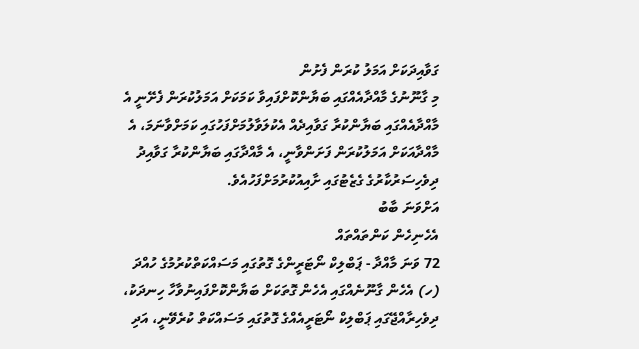ގަވާއިދަކަށް އަމަލު ކުރަން ފެށުން
މި ގާނޫނުގެ މާއްދާއެއްގައި ބަޔާންކޮށްފައިވާ ކަމަކަށް އަމަލުކުރަން ފެށޭނީ އެ މާއްދާއެއްގައި ބަޔާންކުރާ ގަވާއިދެއް އެކުލަވާލުމަށްފަހުގައި ކަމަށްވާނަމަ، އެ މާއްދާއަކަށް އަމަލުކުރަން ފަށަންވާނީ، އެ މާއްދާގައި ބަޔާންކުރާ ގަވާއިދު ދިވެހިސަރުކާރުގެ ގެޒެޓުގައި ށާއިއުކުރުމަށްފަހުއެވެ.
އަށްވަނަ ބާބު
އެހެނިހެން ކަންތައްތައް
72 ވަނަ މާއްދާ - ޕަބްލިކް ނޯޓަރީންގެ ގޮތުގައި މަސައްކަތްކުރުމުގެ ހުއްދަ
(ހ) އެހެން ގާނޫނެއްގައި އެހެން ގޮތަކަށް ބަޔާންކޮށްފައިނުވާހާ ހިނދަކު، ދިވެހިރާއްޖޭގައި ޕަބްލިކް ނޯޓަރީއެއްގެ ގޮތުގައި މަސައްކަތް ކުރެވޭނީ، އަދި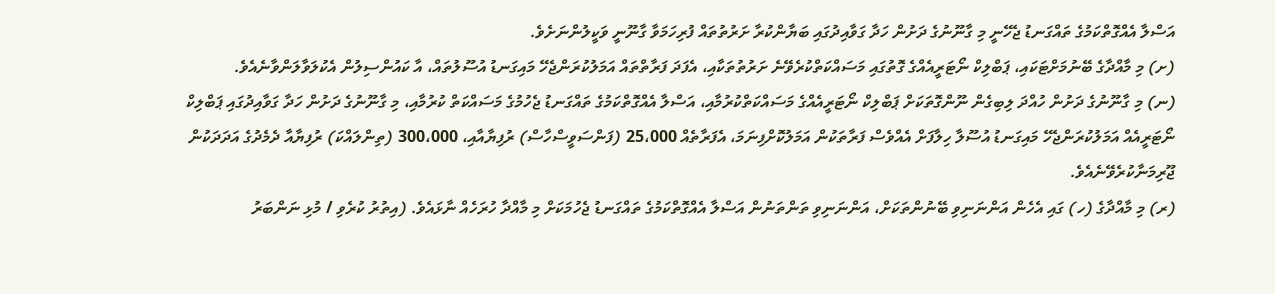އަސްލާ އެއްގޮތްކަމުގެ ތައްގަނޑު ޖެހޭނީ މި ގާނޫނުގެ ދަށުން ހަދާ ގަވާއިދުގައި ބަޔާންކުރާ ށަރުތުތައް ފުރިހަމަވާ ގާނޫނީ ވަކީލުންނަށެވެ.
(ށ) މި މާއްދާގެ ބޭނުމަށްޓަކައި، ޕަބްލިކް ނޯޓަރީއެއްގެ ގޮތުގައި މަސައްކަތްކުރެވޭނެ ށަރުތުތަކާއި، އެފަދަ ފަރާތްތައް އަމަލުކުރަންޖެހޭ މައިގަނޑު އުސޫލުތައް، އާ ކައުންސިލުން އެކުލަވާލަންވާނެއެވެ.
(ނ) މި ގާނޫނުގެ ދަށުން ހުއްދަ ލިބިގެން ނޫންގޮތަކަށް ޕަބްލިކް ނޯޓަރީއެއްގެ މަސައްކަތްކުރުމާއި، އަސްލާ އެއްގޮތްކަމުގެ ތައްގަނޑު ޖެހުމުގެ މަސައްކަތް ކުރުމާއި، މި ގާނޫނުގެ ދަށުން ހަދާ ގަވާއިދުގައި ޕަބްލިކް ނޯޓަރީއެއް އަމަލުކުރަންޖެހޭ މައިގަނޑު އުސޫލާ ހިލާފަށް އެއްވެސް ފަރާތަކުން އަމަލުކޮށްފިނަމަ، އެފަރާތެއް 25،000 (ފަންސަވީސްހާސް) ރުފިޔާއާއި، 300،000 (ތިންލައްކަ) ރުފިޔާއާ ދެމެދުގެ އަދަދަކުން ޖޫރިމަނާކުރެވޭނެއެވެ.
(ރ) މި މާއްދާގެ (ހ) ގައި އެހެން އަންނަނިވި ބޭނުންތަކަށް، އަންނަނިވި ތަންތަނުން އަސްލާ އެއްގޮތްކަމުގެ ތައްގަނޑު ޖެހުމަކަށް މި މާއްދާ ހުރަހެއް ނާޅައެވެ. (އިތުރު ކުރެވި / މުޅި ނަންބަރު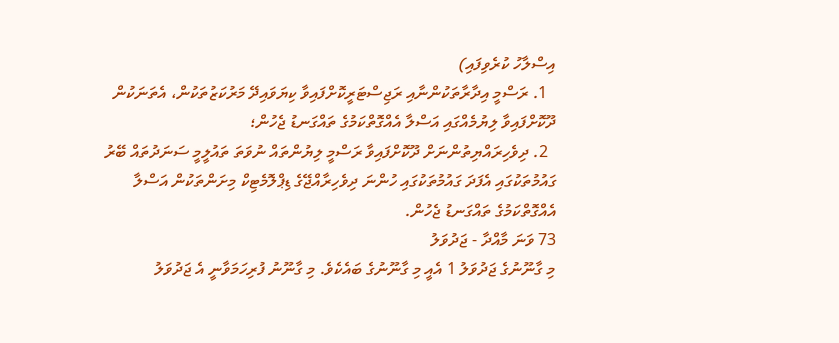އިސްލާހު ކުރެވިފައި)
  1. ރަސްމީ އިދާރާތަކުންނާއި ރަޖިސްޓަރީކޮށްފައިވާ ކިޔަވައިދޭ މަރުކަޒުތަކުން، އެތަނަކުން ދޫކޮށްފައިވާ ލިޔުމެއްގައި އަސްލާ އެއްގޮތްކަމުގެ ތައްގަނޑު ޖެހުން؛
  2. ދިވެހިރައްޔިތުންނަށް ދޫކޮށްފައިވާ ރަސްމީ ލިޔުންތައް ނުވަތަ ތައުލީމީ ސަނަދުތައް ބޭރު ގައުމުތަކުގައި އެފަދަ ގައުމުތަކުގައި ހުންނަ ދިވެހިރާއްޖޭގެ ޑިޕްލޮމެޓިކް މިށަންތަކުން އަސްލާ އެއްގޮތްކަމުގެ ތައްގަނޑު ޖެހުން.
73 ވަނަ މާއްދާ - ޖަދުވަލު
މި ގާނޫނުގެ ޖަދުވަލު 1 އެއީ މި ގާނޫނުގެ ބައެކެވެ. މި ގާނޫނު ފުރިހަމަވާނީ އެ ޖަދުވަލު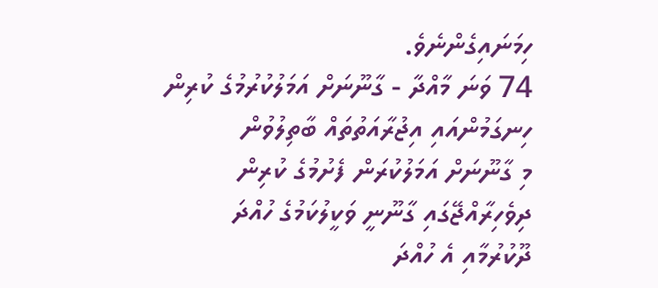ހިމަނައިގެންނެވެ.
74 ވަނަ މާއްދާ - ގާނޫނަށް އަމަލުކުރުމުގެ ކުރިން ހިނގަމުންއައި އިޖުރާއަތުތައް ބާތިލުވުން
މި ގާނޫނަށް އަމަލުކުރަން ފެށުމުގެ ކުރިން ދިވެހިރާއްޖޭގައި ގާނޫނީ ވަކީލުކަމުގެ ހުއްދަ ދޫކުރުމާއި އެ ހުއްދަ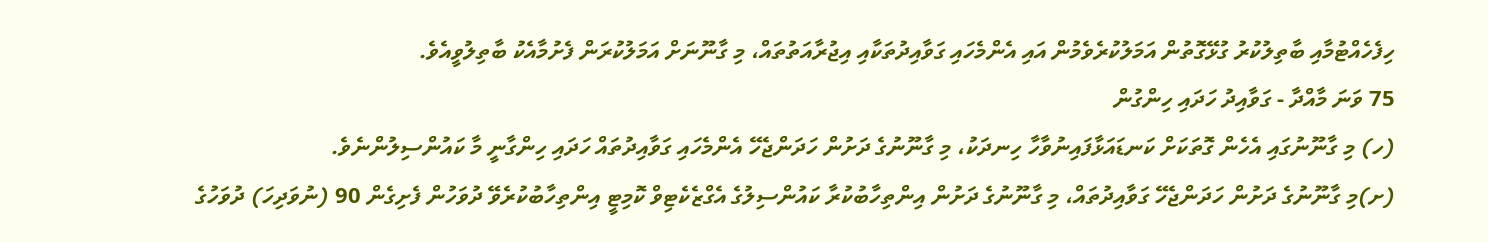ހިފެހެއްޓުމާއި ބާތިލުކުރު ގުޅޭގޮތުން އަމަލުކުރެވެމުން އައި އެންމެހައި ގަވާއިދުތަކާއި އިޖުރާއަތުތައް، މި ގާނޫނަށް އަމަލުކުރަން ފެށުމާއެކު ބާތިލުވީއެވެ.
75 ވަނަ މާއްދާ - ގަވާއިދު ހަދައި ހިންގުން
(ހ) މި ގާނޫނުގައި އެހެން ގޮތަކަށް ކަނޑައަޅާފައިނުވާހާ ހިނދަކު، މި ގާނޫނުގެ ދަށުން ހަދަންޖެހޭ އެންމެހައި ގަވާއިދުތައް ހަދައި ހިންގާނީ މާ ކައުންސިލުންނެވެ.
(ށ)މި ގާނޫނުގެ ދަށުން ހަދަންޖެހޭ ގަވާއިދުތައް، މި ގާނޫނުގެ ދަށުން އިންތިހާބުކުރާ ކައުންސިލުގެ އެގްޒެކެޓިވް ކޮމިޓީ އިންތިހާބުކުރެވޭ ދުވަހުން ފެށިގެން 90 (ނުވަދިހަ) ދުވަހުގެ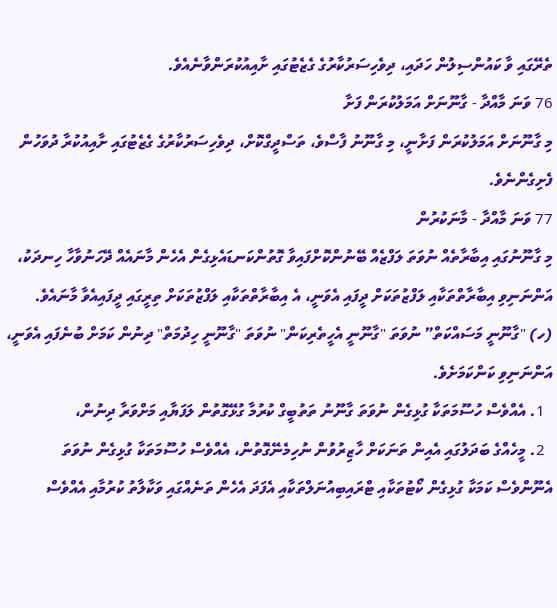ތެރޭގައި ވާ ކައުންސިލުން ހަދައި، ދިވެހިސަރުކާރުގެ ގެޒެޓުގައި ށާއިއުކުރަންވާނެއެވެ.
76 ވަނަ މާއްދާ - ގާނޫނަށް އަމަލުކުރަން ފަށާ
މި ގާނޫނަށް އަމަލުކުރަން ފަށާނީ، މި ގާނޫނު ފާސްވެ، ތަސްދީގްކޮށް، ދިވެހިސަރުކާރުގެ ގެޒެޓުގައި ށާއިއުކުރާ ދުވަހުން ފެށިގެންނެވެ.
77 ވަނަ މާއްދާ - މާނަކުރުން
މި ގާނޫނުގައި އިބާރާތެއް ނުވަތަ ލަފްޒެއް ބޭނުންކޮށްފައިވާ ގޮތުންކަނޑައެޅިގެން އެހެން މާނައެއް ދޭހަނުވާހާ ހިނދަކު، އަންނަނިވި އިބާރާތްތަކާއި ލަފްޒުތަކަށް ދީފައި އެވަނީ، އެ އިބާރާތްތަކާއި ލަފްޒުތަކަށް ތިރީގައި ދީފައިއެވާ މާނައެވެ.
(ހ) "ގާނޫނީ މަސައްކަތް” ނުވަތަ "ގާނޫނީ އެހީތެރިކަން" ނުވަތަ "ގާނޫނީ ހިދުމަތް" ދިނުން ކަމަށް ބުނެފައި އެވަނީ، އަންނަނިވި ކަންކަމަށެވެ.
  1. އެއްވެސް ހުސޫމަތަކާ ގުޅިގެން ނުވަތަ ގާނޫނު ތަތުބީގް ކުރުމާ ގުޅޭގޮތުން ލަފަޔާއި މަށްވަރާ ދިނުން،
  2. މީހެއްގެ ބަދަލުގައި އެއިން ތަނަކަށް ހާޒިރުވުން ނުހިމެނޭގޮތުން، އެއްވެސް ހުސޫމަތަކާ ގުޅިގެން ނުވަތަ އެނޫންވެސް ކަމަކާ ގުޅިގެން ކޯޓުތަކާއި ޓްރައިބިއުނަލްތަކާއި އެފަދަ އެހެން ތަނެއްގައި ވަކާލާތު ކުރުމާއި އެއްވެސް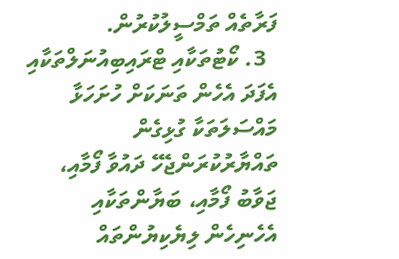ފަރާތެއް ތަމްސީލުކުރުން.
  3. ކޯޓުތަކާއި ޓްރައިބިއުނަލްތަކާއި އެފަދަ އެހެން ތަނަކަށް ހުށަހަޅާ މައްސަލަތަކާ ގުޅިގެން ތައްޔާރުކުރަންޖެހޭ ދައުވާ ފޯމާއި، ޖަވާބު ފޯމާއި، ބަޔާންތަކާއި އެހެނިހެން ލިޔެކިޔުންތައް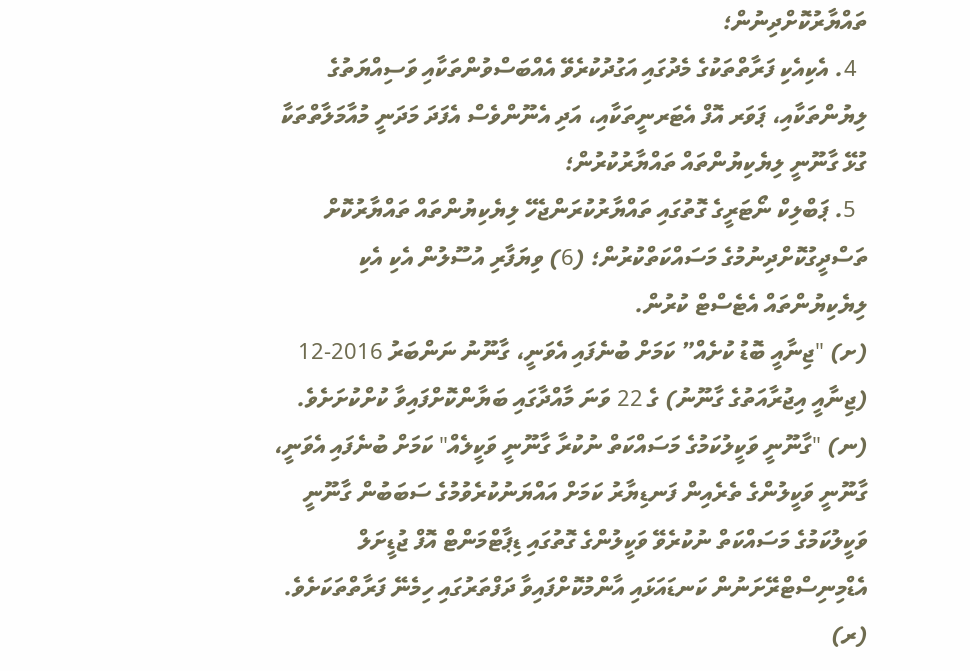ތައްޔާރުކޮށްދިނުން؛
  4. އެކިއެކި ފަރާތްތަކުގެ މެދުގައި އަގުދުކުރެވޭ އެއްބަސްވުންތަކާއި ވަސިއްޔަތުގެ ލިޔުންތަކާއި، ޕަވަރ އޮފް އެޓަރނީތަކާއި، އަދި އެނޫންވެސް އެފަދަ މަދަނީ މުއާމަލާތްތަކާ ގުޅޭ ގާނޫނީ ލިޔެކިޔުންތައް ތައްޔާރުކުރުން؛
  5. ޕަބްލިކް ނޯޓަރީގެ ގޮތުގައި ތައްޔާރުކުރަންޖެހޭ ލިޔެކިޔުންތައް ތައްޔާރުކޮށް ތަސްދީގުކޮށްދިނުމުގެ މަސައްކަތްކުރުން؛ (6) ވިޔަފާރި އުސޫލުން އެކި އެކި ލިޔެކިޔުންތައް އެޓެސްޓް ކުރުން.
(ށ) "ޖިނާއީ ބޮޑު ކުށެއް” ކަމަށް ބުނެފައި އެވަނީ، ގާނޫނު ނަންބަރު 2016-12 (ޖިނާއީ އިޖުރާއަތުގެ ގާނޫނު) ގެ 22 ވަނަ މާއްދާގައި ބަޔާންކޮށްފައިވާ ކުށްކުށަށެވެ.
(ނ) "ގާނޫނީ ވަކީލުކަމުގެ މަސައްކަތް ނުކުރާ ގާނޫނީ ވަކީލެއް" ކަމަށް ބުނެފައި އެވަނީ، ގާނޫނީ ވަކީލުންގެ ތެރެއިން ފަނޑިޔާރު ކަމަށް އައްޔަނުކުރެވުމުގެ ސަބަބުން ގާނޫނީ ވަކީލުކަމުގެ މަސައްކަތް ނުކުރެވޭ ވަކީލުންގެ ގޮތުގައި ޑިޕާޓްމަންޓް އޮފް ޖުޑީށަލް އެޑްމިނިސްޓްރޭށަނުން ކަނޑައަޅައި އާންމުކޮށްފައިވާ ދަފްތަރުގައި ހިމެނޭ ފަރާތްތަކަށެވެ.
(ރ)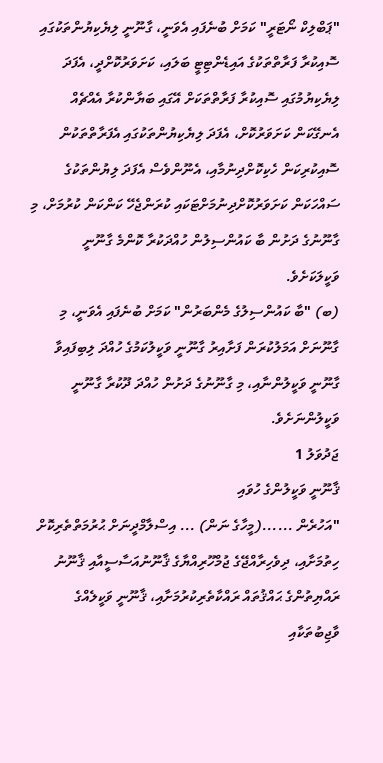"ޕަބްލިކް ނޯޓަރީ" ކަމަށް ބުނެފައި އެވަނީ، ގާނޫނީ ލިޔެކިޔުންތަކުގައި ސޮއިކުރާ ފަރާތްތަކުގެ އައިޑެންޓިޓީ ބަލައި، ކަށަވަރުކޮށްދީ، އެފަދަ ލިޔެކިޔުމުގައި ސޮއިކުރާ ފަރާތްތަކަށް އޭގައި ބަޔާންކުރާ އެއްޗެއް އެނގޭކަން ކަށަވަރުކޮށް، އެފަދަ ލިޔެކިޔުންތަކުގައި އެފަރާތްތަކުން ސޮއިކުރިކަން ހެކިކޮށްދިނުމާއި، އެނޫންވެސް އެފަދަ ލިޔުންތަކުގެ ސައްހަކަން ކަށަވަރުކޮށްދިނުމަށްޓަކައި ކުރަންޖެހޭ ކަންކަން ކުރުމަށް، މި ގާނޫނުގެ ދަށުން ބާ ކައުންސިލުން ހުއްދަކުރާ ކޮންމެ ގާނޫނީ ވަކީލަކަށެވެ.
(ބ) "ބާ ކައުންސިލުގެ މެންބަރުން" ކަމަށް ބުނެފައި އެވަނީ، މި ގާނޫނަށް އަމަލުކުރަން ފަށާއިރު ގާނޫނީ ވަކީލުކަމުގެ ހުއްދަ ލިބިފައިވާ ގާނޫނީ ވަކީލުންނާއި، މި ގާނޫނުގެ ދަށުން ހުއްދަ ދޫކުރާ ގާނޫނީ ވަކީލުންނަށެވެ.
ޖަދުވަލު 1
ޤާނޫނީ ވަކީލުންގެ ހުވައި
"އަހުރެން ......(މީހާގެ ނަން) ... އިސްލާމްދީނަށް ޙުރުމަތްތެރިކޮށް ހިތުމަށާއި، ދިވެހިރާއްޖޭގެ ޖުމްހޫރިއްޔާގެ ޤާނޫނުއަސާސީއާއި ޤާނޫނު ރައްޔިތުންގެ ޙައްޤުތައް ރައްކާތެރިކުރުމަށާއި، ޤާނޫނީ ވަކީލެއްގެ ވާޖިބުތަކާއި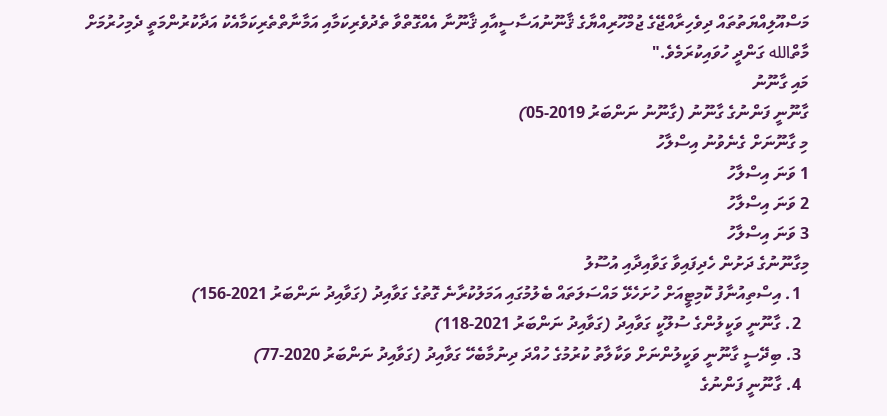މަސްއޫލިއްޔަތުތައް ދިވެހިރާއްޖޭގެ ޖުމްހޫރިއްޔާގެ ޤާނޫނުއަސާސީއާއި ޤާނޫނާ އެއްގޮތްވާ ތެދުވެރިކަމާއި އަމާނާތްތެރިކަމާއެކު އަދާކުރުންމަތީ ދެމިހުރުމަށް މާތްالله ގަންދީ ހުވައިކުރަމެވެ."
މައި ގާނޫނު
ގާނޫނީ ފަންނުގެ ގާނޫނު (ގާނޫނު ނަންބަރު 2019-05)
މި ގާނޫނަށް ގެނެވުނު އިސްލާހު
1 ވަނަ އިސްލާހު
2 ވަނަ އިސްލާހު
3 ވަނަ އިސްލާހު
މިގާނޫނުގެ ދަށުން ހެދިފައިވާ ގަވާއިދާއި އުސޫލު
  1. އިސްތިއުނާފު ކޮމިޓީއަށް ހުށަހެޅޭ މައްސަލަތައް ބެލުމުގައި އަމަލުކުރާނެ ގޮތުގެ ގަވާއިދު (ގަވާއިދު ނަންބަރު 2021-156)
  2. ގާނޫނީ ވަކީލުންގެ ސުލޫކީ ގަވާއިދު (ގަވާއިދު ނަންބަރު 2021-118)
  3. ބިދޭސީ ގާނޫނީ ވަކީލުންނަށް ވަކާލާތު ކުރުމުގެ ހުއްދަ ދިނުމާބެހޭ ގަވާއިދު (ގަވާއިދު ނަންބަރު 2020-77)
  4. ގާނޫނީ ފަންނުގެ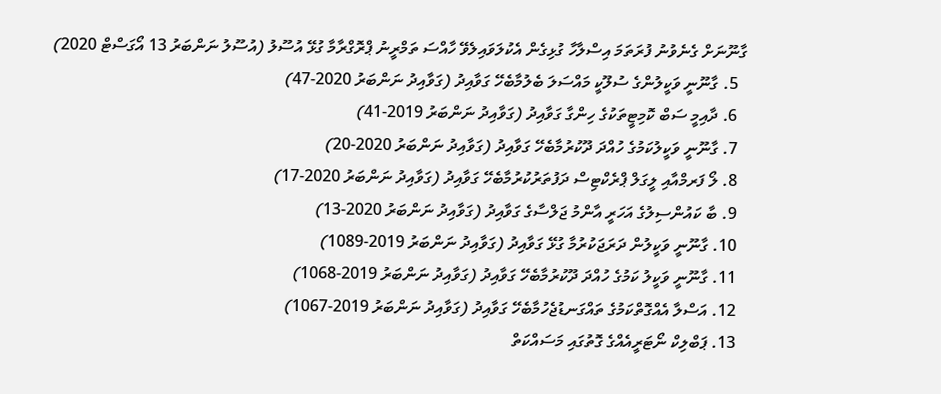ގާނޫނަށް ގެނެވުނު ފުރަތަމަ އިސްލާހާ ގުޅިގެން އެކުލަވައިލެވޭ ހާއްސަ ތަމްރީނު ޕްރޮގްރާމާ ގުޅޭ އުސޫލު (އުސޫލު ނަންބަރު 13 އޯގަސްޓް 2020)
  5. ގާނޫނީ ވަކީލުންގެ ސުލޫކީ މައްސަލަ ބެލުމާބެހޭ ގަވާއިދު (ގަވާއިދު ނަންބަރު 2020-47)
  6. ދާއިމީ ސަބް ކޮމިޓީތަކުގެ ހިންގާ ގަވާއިދު (ގަވާއިދު ނަންބަރު 2019-41)
  7. ގާނޫނީ ވަކީލުކަމުގެ ހުއްދަ ދޫކުރުމާބެހޭ ގަވާއިދު (ގަވާއިދު ނަންބަރު 2020-20)
  8. ލޯ ފަރމްއާއި ލީގަލް ޕްރެކްޓިސް ދަފުތަރުކުރުމާބެހޭ ގަވާއިދު (ގަވާއިދު ނަންބަރު 2020-17)
  9. ބާ ކައުންސިލުގެ އަހަރީ އާންމު ޖަލްސާގެ ގަވާއިދު (ގަވާއިދު ނަންބަރު 2020-13)
  10. ގާނޫނީ ވަކީލުން ދަރަޖަކުރުމާ ގުޅޭ ގަވާއިދު (ގަވާއިދު ނަންބަރު 2019-1089)
  11. ގާނޫނީ ވަކީލު ކަމުގެ ހުއްދަ ދޫކުރުމާބެހޭ ގަވާއިދު (ގަވާއިދު ނަންބަރު 2019-1068)
  12. އަސްލާ އެއްގޮތްކަމުގެ ތައްގަނޑުޖެހުމާބެހޭ ގަވާއިދު (ގަވާއިދު ނަންބަރު 2019-1067)
  13. ޕަބްލިކް ނޯޓަރީއެއްގެ ގޮތުގައި މަސައްކަތް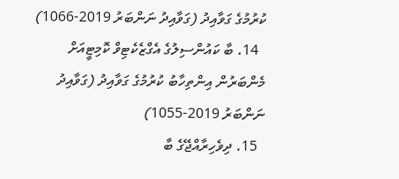ކުރުމުގެ ގަވާއިދު (ގަވާއިދު ނަންބަރު 2019-1066)
  14. ބާ ކައުންސިލުގެ އެގްޒެކެޓިވް ކޮމިޓީއަށް މެންބަރުން އިންތިހާބު ކުރުމުގެ ގަވާއިދު (ގަވާއިދު ނަންބަރު 2019-1055)
  15. ދިވެހިރާއްޖޭގެ ބާ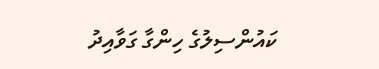ކައުންސިލުގެ ހިންގާ ގަވާއިދު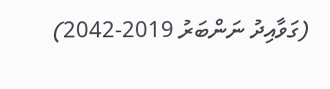(ގަވާއިދު ނަންބަރު 2019-2042)